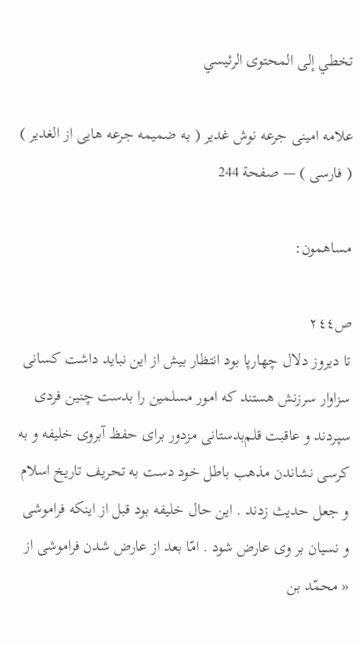تخطي إلى المحتوى الرئيسي

علامه امينى جرعه نوش غدير ( به ضميمه جرعه هايى از الغدير ) ( فارسى ) — صفحة 244

مساهمون:

ص٢٤٤
تا ديروز دلال چهارپا بود انتظار بيش از اين نبايد داشت كسانى سزاوار سرزنش هستند كه امور مسلمين را بدست چنين فردى سپردند و عاقبت قلم‌بدستانى مزدور براى حفظ آبروى خليفه و به كرسى نشاندن مذهب باطل خود دست به تحريف تاريخ اسلام و جعل حديث زدند . اين حال خليفه بود قبل از اينكه فراموشى و نسيان بر وى عارض شود . امّا بعد از عارض شدن فراموشى از « محمّد بن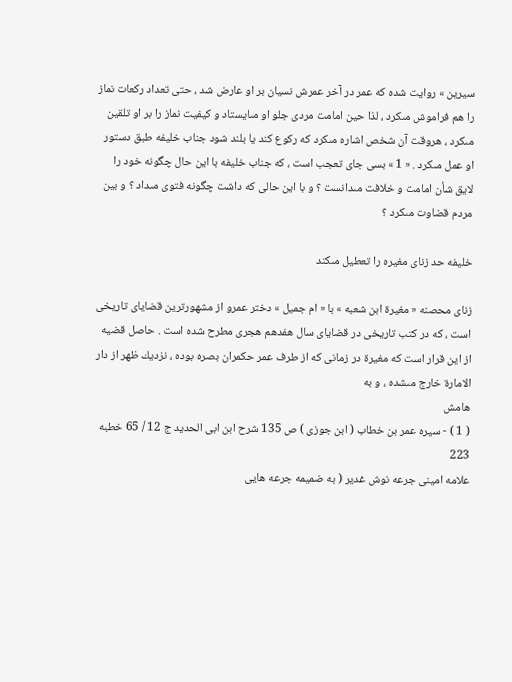سيرين » روايت شده كه عمر در آخر عمرش نسيان بر او عارض شد ، حتى تعداد ركعات نماز را هم فراموش مىكرد ، لذا حين امامت مردى جلو او مىايستاد و كيفيت نماز را بر او تلقين مىكرد ، هروقت آن شخص اشاره مىكرد كه ركوع كند يا بلند شود جناب خليفه طبق دستور او عمل مىكرد . « 1 » بسى جاى تعجب است ، كه جناب خليفه با اين حال چگونه خود را لايق شأن امامت و خلافت مىدانست ؟ و با اين حالى كه داشت چگونه فتوى مىداد ؟ و بين مردم قضاوت مىكرد ؟

خليفه حد زناى مغيره را تعطيل مىكند

زناى محصنه « مغيرة ابن شعبه » با « ام جميل » دختر عمرو از مشهورترين قضاياى تاريخى است ، كه در كتب تاريخى در قضاياى سال هفدهم هجرى مطرح شده است . حاصل قضيه از اين قرار است كه مغيرة در زمانى كه از طرف عمر حكمران بصره بوده ، نزديك ظهر از دار الامارة خارج مىشده ، و به
هامش
( 1 ) - سيره عمر بن خطاب ( ابن جوزى ) ص 135 شرح ابن ابى الحديد ج 12 / 65 خطبه 223
علامه امينى جرعه نوش غدير ( به ضميمه جرعه هايى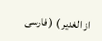از الغدير ) ( فارسى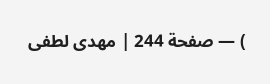) — صفحة 244 | مهدى لطفى